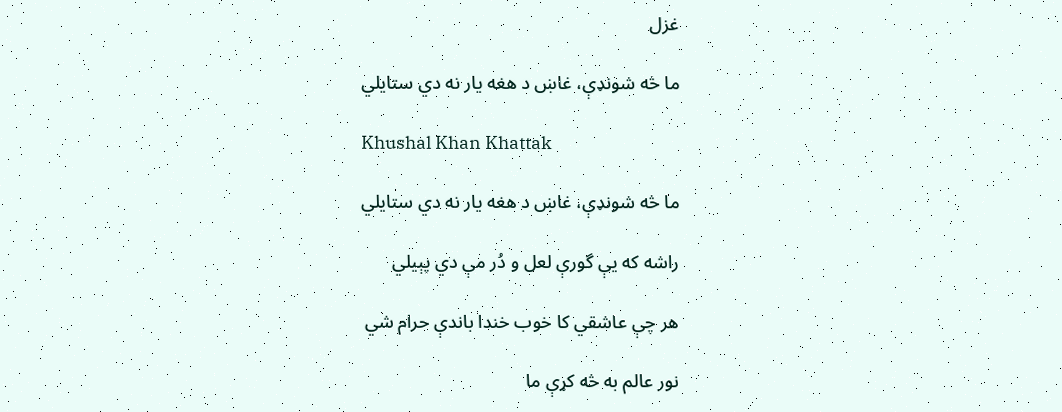غزل

ما څه شونډې، غاښ د هغه يار نه دي ستايلي

Khushal Khan Khattak

ما څه شونډې، غاښ د هغه يار نه دي ستايلي

راشه که يې گورې لعل و دُر مې دي پېيلي

هر چې عاشقي کا خوب خندا باندې حرام شي

نور عالم به څه کړې ما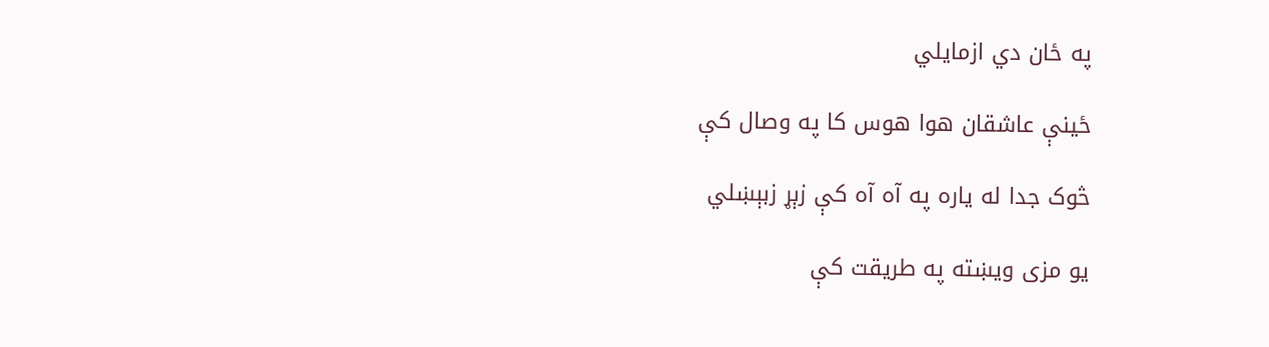په ځان دي ازمايلي

ځينې عاشقان هوا هوس کا په وصال کې

څوک جدا له ياره په آه آه کې زېړ زبېښلي

يو مزی ويښته په طريقت کې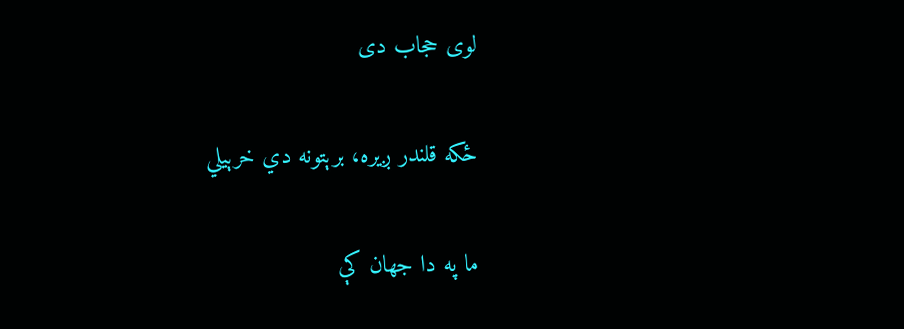لوی حجاب دی

ځکه قلندر ږيره، برېتونه دي خرېيلي

ما په دا جهان کې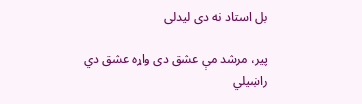بل استاد نه دی ليدلی

پير، مرشد مې عشق دی واړه عشق دي راښيلي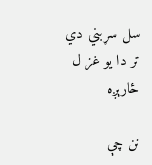سل سړبني دي تر دا يو غز ل ځارېږه

نن چې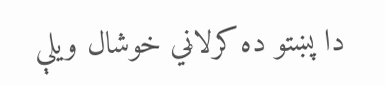دا پښتو ده کرلاڼي خوشال ويلې